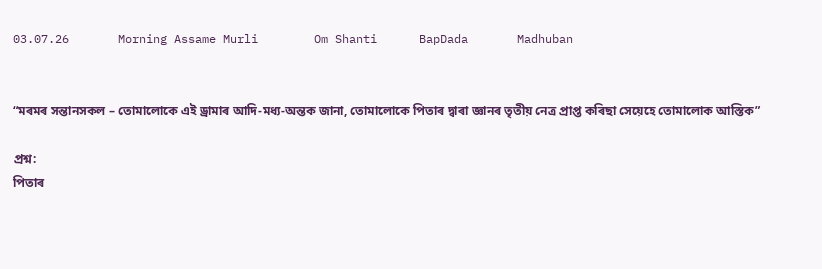03.07.26       Morning Assame Murli        Om Shanti      BapDada       Madhuban


“মৰমৰ সন্তানসকল – তোমালোকে এই ড্ৰামাৰ আদি-মধ্য-অন্তক জানা, তোমালোকে পিতাৰ দ্বাৰা জ্ঞানৰ তৃতীয় নেত্ৰ প্ৰাপ্ত কৰিছা সেয়েহে তোমালোক আস্তিক”

প্ৰশ্ন:
পিতাৰ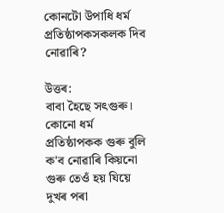কোনটো উপাধি ধৰ্ম প্ৰতিষ্ঠাপকসকলক দিব নোৱাৰি?

উত্তৰ:
বাবা হৈছে সৎগুৰু। কোনো ধৰ্ম প্ৰতিষ্ঠাপকক গুৰু বুলি ক'ব নোৱাৰি কিয়নো গুৰু তেওঁ হয় যিয়ে দুখৰ পৰা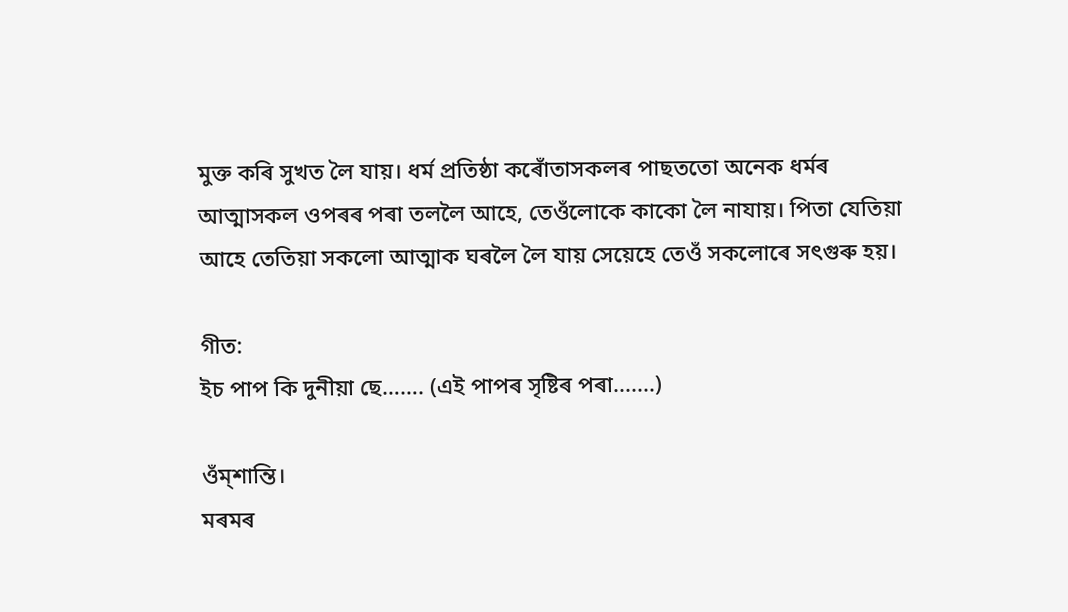মুক্ত কৰি সুখত লৈ যায়। ধৰ্ম প্ৰতিষ্ঠা কৰোঁতাসকলৰ পাছততো অনেক ধৰ্মৰ আত্মাসকল ওপৰৰ পৰা তললৈ আহে, তেওঁলোকে কাকো লৈ নাযায়। পিতা যেতিয়া আহে তেতিয়া সকলো আত্মাক ঘৰলৈ লৈ যায় সেয়েহে তেওঁ সকলোৰে সৎগুৰু হয়।

গীত:
ইচ পাপ কি দুনীয়া ছে……. (এই পাপৰ সৃষ্টিৰ পৰা.......)

ওঁম্শান্তি।
মৰমৰ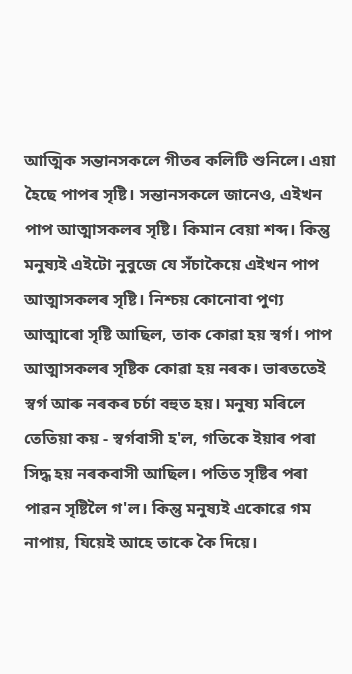আত্মিক সন্তানসকলে গীতৰ কলিটি শুনিলে। এয়া হৈছে পাপৰ সৃষ্টি। সন্তানসকলে জানেও, এইখন পাপ আত্মাসকলৰ সৃষ্টি। কিমান বেয়া শব্দ। কিন্তু মনুষ্যই এইটো নুবুজে যে সঁচাকৈয়ে এইখন পাপ আত্মাসকলৰ সৃষ্টি। নিশ্চয় কোনোবা পুণ্য আত্মাৰো সৃষ্টি আছিল, তাক কোৱা হয় স্বৰ্গ। পাপ আত্মাসকলৰ সৃষ্টিক কোৱা হয় নৰক। ভাৰততেই স্বৰ্গ আৰু নৰকৰ চৰ্চা বহুত হয়। মনুষ্য মৰিলে তেতিয়া কয় - স্বৰ্গবাসী হ'ল, গতিকে ইয়াৰ পৰা সিদ্ধ হয় নৰকবাসী আছিল। পতিত সৃষ্টিৰ পৰা পাৱন সৃষ্টিলৈ গ'ল। কিন্তু মনুষ্যই একোৱে গম নাপায়, যিয়েই আহে তাকে কৈ দিয়ে।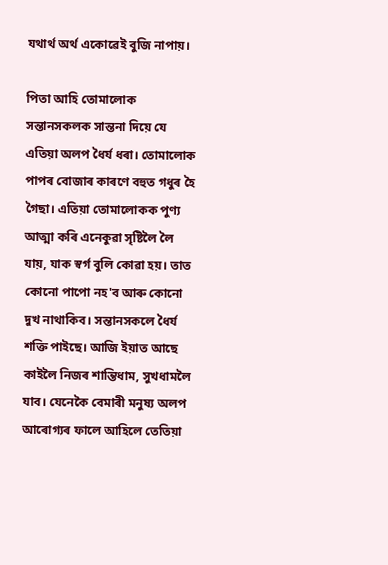যথাৰ্থ অৰ্থ একোৱেই বুজি নাপায়।

পিতা আহি তোমালোক সন্তানসকলক সান্তনা দিয়ে যে এতিয়া অলপ ধৈৰ্য ধৰা। তোমালোক পাপৰ বোজাৰ কাৰণে বহুত গধুৰ হৈ গৈছা। এতিয়া তোমালোকক পুণ্য আত্মা কৰি এনেকুৱা সৃষ্টিলৈ লৈ যায়, যাক স্বৰ্গ বুলি কোৱা হয়। তাত কোনো পাপো নহ'ব আৰু কোনো দুখ নাথাকিব। সন্তানসকলে ধৈৰ্য শক্তি পাইছে। আজি ইয়াত আছে কাইলৈ নিজৰ শান্তিধাম, সুখধামলৈ যাব। যেনেকৈ বেমাৰী মনুষ্য অলপ আৰোগ্যৰ ফালে আহিলে তেতিয়া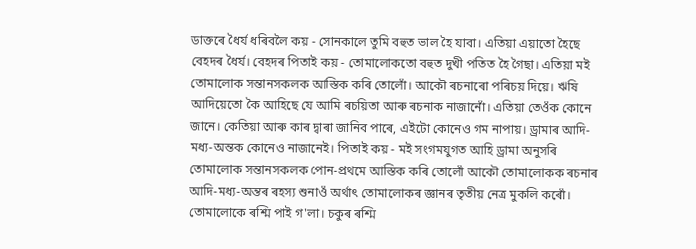ডাক্তৰে ধৈৰ্য ধৰিবলৈ কয় - সোনকালে তুমি বহুত ভাল হৈ যাবা। এতিয়া এয়াতো হৈছে বেহদৰ ধৈৰ্য। বেহদৰ পিতাই কয় - তোমালোকতো বহুত দুখী পতিত হৈ গৈছা। এতিয়া মই তোমালোক সন্তানসকলক আস্তিক কৰি তোলোঁ। আকৌ ৰচনাৰো পৰিচয় দিয়ে। ঋষি আদিয়েতো কৈ আহিছে যে আমি ৰচয়িতা আৰু ৰচনাক নাজানোঁ। এতিয়া তেওঁক কোনে জানে। কেতিয়া আৰু কাৰ দ্বাৰা জানিব পাৰে, এইটো কোনেও গম নাপায়। ড্ৰামাৰ আদি-মধ্য-অন্তক কোনেও নাজানেই। পিতাই কয় - মই সংগমযুগত আহি ড্ৰামা অনুসৰি তোমালোক সন্তানসকলক পোন-প্ৰথমে আস্তিক কৰি তোলোঁ আকৌ তোমালোকক ৰচনাৰ আদি-মধ্য-অন্তৰ ৰহস্য শুনাওঁ অৰ্থাৎ তোমালোকৰ জ্ঞানৰ তৃতীয় নেত্ৰ মুকলি কৰোঁ। তোমালোকে ৰশ্মি পাই গ'লা। চকুৰ ৰশ্মি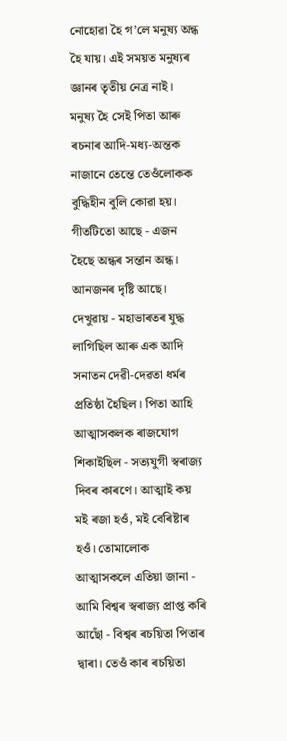নোহোৱা হৈ গ’লে মনুষ্য অন্ধ হৈ যায়। এই সময়ত মনুষ্যৰ জ্ঞানৰ তৃতীয় নেত্ৰ নাই। মনুষ্য হৈ সেই পিতা আৰু ৰচনাৰ আদি-মধ্য-অন্তক নাজানে তেন্তে তেওঁলোকক বুদ্ধিহীন বুলি কোৱা হয়। গীতটিতো আছে - এজন হৈছে অন্ধৰ সন্তান অন্ধ। আনজনৰ দৃষ্টি আছে। দেখুৱায় - মহাভাৰতৰ যুদ্ধ লাগিছিল আৰু এক আদি সনাতন দেৱী-দেৱতা ধৰ্মৰ প্ৰতিষ্ঠা হৈছিল। পিতা আহি আত্মাসকলক ৰাজযোগ শিকাইছিল - সত্যযুগী স্বৰাজ্য দিবৰ কাৰণে। আত্মাই কয় মই ৰজা হওঁ, মই বেৰিষ্টাৰ হওঁ। তোমালোক আত্মাসকলে এতিয়া জানা - আমি বিশ্বৰ স্বৰাজ্য প্ৰাপ্ত কৰি আছোঁ - বিশ্বৰ ৰচয়িতা পিতাৰ দ্বাৰা। তেওঁ কাৰ ৰচয়িতা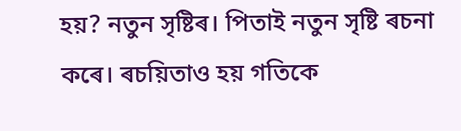হয়? নতুন সৃষ্টিৰ। পিতাই নতুন সৃষ্টি ৰচনা কৰে। ৰচয়িতাও হয় গতিকে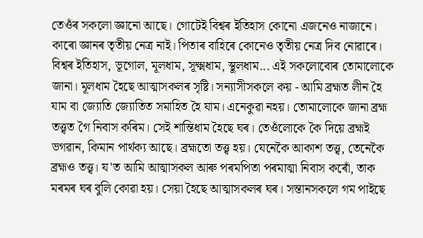তেওঁৰ সকলো জ্ঞানো আছে। গোটেই বিশ্বৰ ইতিহাস কোনো এজনেও নাজানে। কাৰো জ্ঞানৰ তৃতীয় নেত্ৰ নাই। পিতাৰ বাহিৰে কোনেও তৃতীয় নেত্ৰ দিব নোৱাৰে। বিশ্বৰ ইতিহাস, ভূগোল, মূলধাম, সূক্ষ্মধাম, স্থূলধাম... এই সকলোবোৰ তোমালোকে জানা। মূলধাম হৈছে আত্মাসকলৰ সৃষ্টি। সন্যাসীসকলে কয় - আমি ব্ৰহ্মত লীন হৈ যাম বা জ্যোতি জ্যোতিত সমাহিত হৈ যাম। এনেকুৱা নহয়। তোমালোকে জানা ব্ৰহ্ম তত্ত্বত গৈ নিবাস কৰিম। সেই শান্তিধাম হৈছে ঘৰ। তেওঁলোকে কৈ দিয়ে ব্ৰহ্মই ভগৱান, কিমান পাৰ্থক্য আছে। ব্ৰহ্মতো তত্ত্ব হয়। যেনেকৈ আকাশ তত্ত্ব, তেনেকৈ ব্ৰহ্মও তত্ত্ব। য'ত আমি আত্মাসকল আৰু পৰমপিতা পৰমাত্মা নিবাস কৰোঁ, তাক মৰমৰ ঘৰ বুলি কোৱা হয়। সেয়া হৈছে আত্মাসকলৰ ঘৰ। সন্তানসকলে গম পাইছে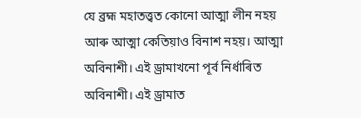যে ব্ৰহ্ম মহাতত্ত্বত কোনো আত্মা লীন নহয় আৰু আত্মা কেতিয়াও বিনাশ নহয়। আত্মা অবিনাশী। এই ড্ৰামাখনো পূৰ্ব নিৰ্ধাৰিত অবিনাশী। এই ড্ৰামাত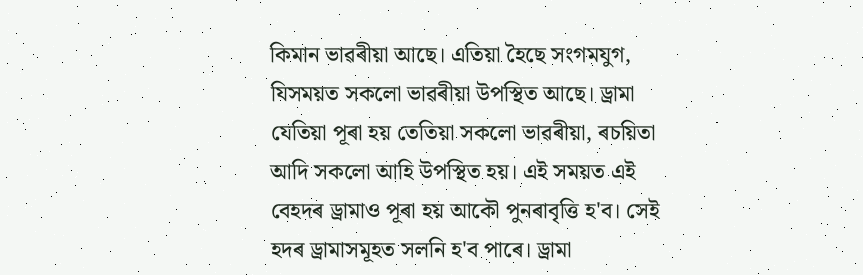কিমান ভাৱৰীয়া আছে। এতিয়া হৈছে সংগমযুগ, যিসময়ত সকলো ভাৱৰীয়া উপস্থিত আছে। ড্ৰামা যেতিয়া পূৰা হয় তেতিয়া সকলো ভাৱৰীয়া, ৰচয়িতা আদি সকলো আহি উপস্থিত হয়। এই সময়ত এই বেহদৰ ড্ৰামাও পূৰা হয় আকৌ পুনৰাবৃত্তি হ'ব। সেই হদৰ ড্ৰামাসমূহত সলনি হ'ব পাৰে। ড্ৰামা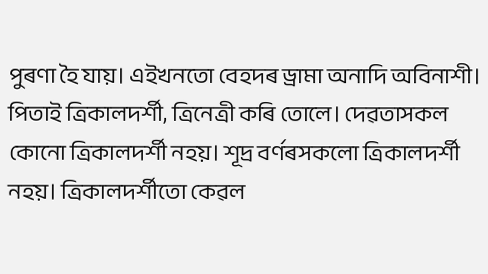পুৰণা হৈ যায়। এইখনতো বেহদৰ ড্ৰামা অনাদি অবিনাশী। পিতাই ত্ৰিকালদৰ্শী, ত্ৰিনেত্ৰী কৰি তোলে। দেৱতাসকল কোনো ত্ৰিকালদৰ্শী নহয়। শূদ্ৰ বৰ্ণৰসকলো ত্ৰিকালদৰ্শী নহয়। ত্ৰিকালদৰ্শীতো কেৱল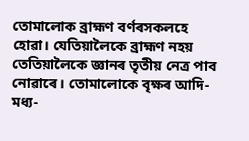তোমালোক ব্ৰাহ্মণ বৰ্ণৰসকলহে হোৱা। যেতিয়ালৈকে ব্ৰাহ্মণ নহয় তেতিয়ালৈকে জ্ঞানৰ তৃতীয় নেত্ৰ পাব নোৱাৰে। তোমালোকে বৃক্ষৰ আদি-মধ্য-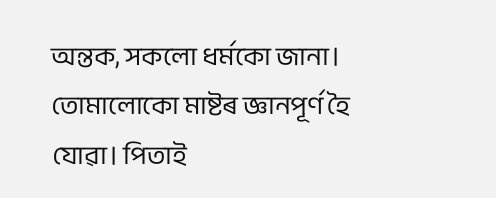অন্তক, সকলো ধৰ্মকো জানা। তোমালোকো মাষ্টৰ জ্ঞানপূৰ্ণ হৈ যোৱা। পিতাই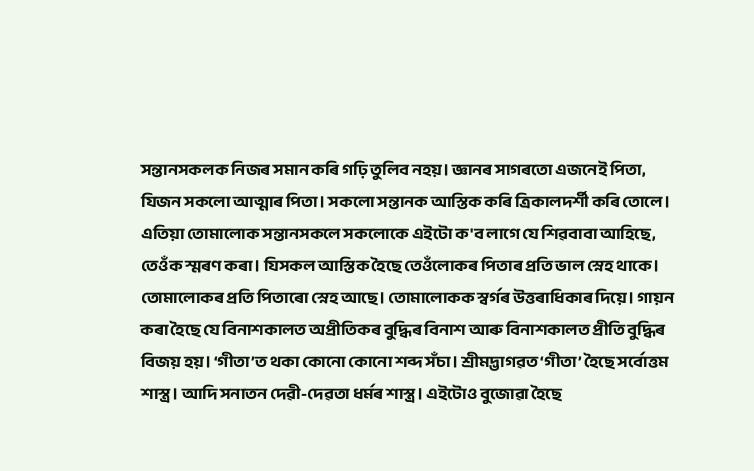সন্তানসকলক নিজৰ সমান কৰি গঢ়ি তুলিব নহয়। জ্ঞানৰ সাগৰতো এজনেই পিতা, যিজন সকলো আত্মাৰ পিতা। সকলো সন্তানক আস্তিক কৰি ত্ৰিকালদৰ্শী কৰি তোলে। এতিয়া তোমালোক সন্তানসকলে সকলোকে এইটো ক'ব লাগে যে শিৱবাবা আহিছে, তেওঁক স্মৰণ কৰা। যিসকল আস্তিক হৈছে তেওঁলোকৰ পিতাৰ প্ৰতি ভাল স্নেহ থাকে। তোমালোকৰ প্ৰতি পিতাৰো স্নেহ আছে। তোমালোকক স্বৰ্গৰ উত্তৰাধিকাৰ দিয়ে। গায়ন কৰা হৈছে যে বিনাশকালত অপ্ৰীতিকৰ বুদ্ধিৰ বিনাশ আৰু বিনাশকালত প্ৰীতি বুদ্ধিৰ বিজয় হয়। ‘গীতা’ত থকা কোনো কোনো শব্দ সঁচা। শ্ৰীমদ্ভাগৱত ‘গীতা’ হৈছে সৰ্বোত্তম শাস্ত্ৰ। আদি সনাতন দেৱী-দেৱতা ধৰ্মৰ শাস্ত্ৰ। এইটোও বুজোৱা হৈছে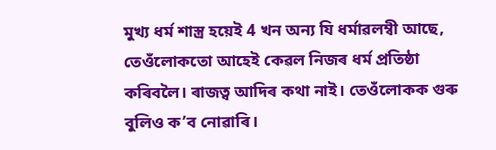মুখ্য ধৰ্ম শাস্ত্ৰ হয়েই 4 খন অন্য যি ধৰ্মাৱলম্বী আছে, তেওঁলোকতো আহেই কেৱল নিজৰ ধৰ্ম প্ৰতিষ্ঠা কৰিবলৈ। ৰাজত্ব আদিৰ কথা নাই। তেওঁলোকক গুৰু বুলিও ক’ব নোৱাৰি।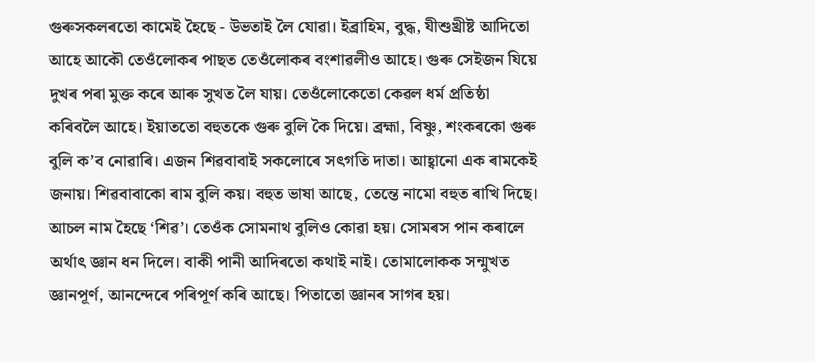গুৰুসকলৰতো কামেই হৈছে - উভতাই লৈ যোৱা। ইব্ৰাহিম, বুদ্ধ, যীশুখ্ৰীষ্ট আদিতো আহে আকৌ তেওঁলোকৰ পাছত তেওঁলোকৰ বংশাৱলীও আহে। গুৰু সেইজন যিয়ে দুখৰ পৰা মুক্ত কৰে আৰু সুখত লৈ যায়। তেওঁলোকেতো কেৱল ধৰ্ম প্ৰতিষ্ঠা কৰিবলৈ আহে। ইয়াততো বহুতকে গুৰু বুলি কৈ দিয়ে। ব্ৰহ্মা, বিষ্ণু, শংকৰকো গুৰু বুলি ক’ব নোৱাৰি। এজন শিৱবাবাই সকলোৰে সৎগতি দাতা। আহ্বানো এক ৰামকেই জনায়। শিৱবাবাকো ৰাম বুলি কয়। বহুত ভাষা আছে, তেন্তে নামো বহুত ৰাখি দিছে। আচল নাম হৈছে ‘শিৱ’। তেওঁক সোমনাথ বুলিও কোৱা হয়। সোমৰস পান কৰালে অৰ্থাৎ জ্ঞান ধন দিলে। বাকী পানী আদিৰতো কথাই নাই। তোমালোকক সন্মুখত জ্ঞানপূৰ্ণ, আনন্দেৰে পৰিপূৰ্ণ কৰি আছে। পিতাতো জ্ঞানৰ সাগৰ হয়।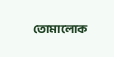তোমালোক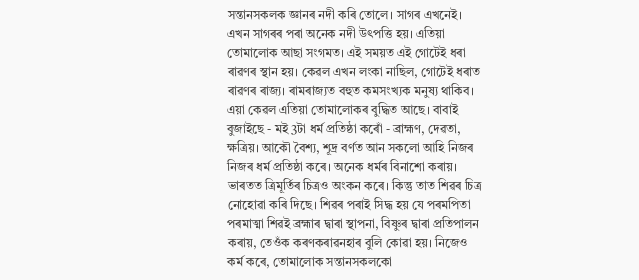সন্তানসকলক জ্ঞানৰ নদী কৰি তোলে। সাগৰ এখনেই। এখন সাগৰৰ পৰা অনেক নদী উৎপত্তি হয়। এতিয়া তোমালোক আছা সংগমত। এই সময়ত এই গোটেই ধৰা ৰাৱণৰ স্থান হয়। কেৱল এখন লংকা নাছিল, গোটেই ধৰাত ৰাৱণৰ ৰাজ্য। ৰামৰাজ্যত বহুত কমসংখ্যক মনুষ্য থাকিব। এয়া কেৱল এতিয়া তোমালোকৰ বুদ্ধিত আছে। বাবাই বুজাইছে - মই 3টা ধৰ্ম প্ৰতিষ্ঠা কৰোঁ - ব্ৰাহ্মণ, দেৱতা, ক্ষত্ৰিয়। আকৌ বৈশ্য, শূদ্ৰ বৰ্ণত আন সকলো আহি নিজৰ নিজৰ ধৰ্ম প্ৰতিষ্ঠা কৰে। অনেক ধৰ্মৰ বিনাশো কৰায়। ভাৰতত ত্ৰিমূৰ্তিৰ চিত্ৰও অংকন কৰে। কিন্তু তাত শিৱৰ চিত্ৰ নোহোৱা কৰি দিছে। শিৱৰ পৰাই সিদ্ধ হয় যে পৰমপিতা পৰমাত্মা শিৱই ব্ৰহ্মাৰ দ্বাৰা স্থাপনা, বিষ্ণুৰ দ্বাৰা প্ৰতিপালন কৰায়, তেওঁক কৰণকৰাৱনহাৰ বুলি কোৱা হয়। নিজেও কৰ্ম কৰে, তোমালোক সন্তানসকলকো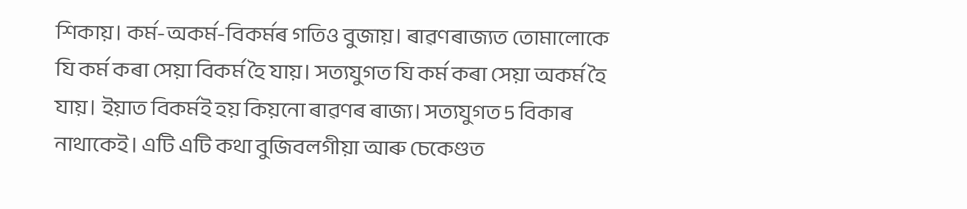শিকায়। কৰ্ম-অকৰ্ম-বিকৰ্মৰ গতিও বুজায়। ৰাৱণৰাজ্যত তোমালোকে যি কৰ্ম কৰা সেয়া বিকৰ্ম হৈ যায়। সত্যযুগত যি কৰ্ম কৰা সেয়া অকৰ্ম হৈ যায়। ইয়াত বিকৰ্মই হয় কিয়নো ৰাৱণৰ ৰাজ্য। সত্যযুগত 5 বিকাৰ নাথাকেই। এটি এটি কথা বুজিবলগীয়া আৰু চেকেণ্ডত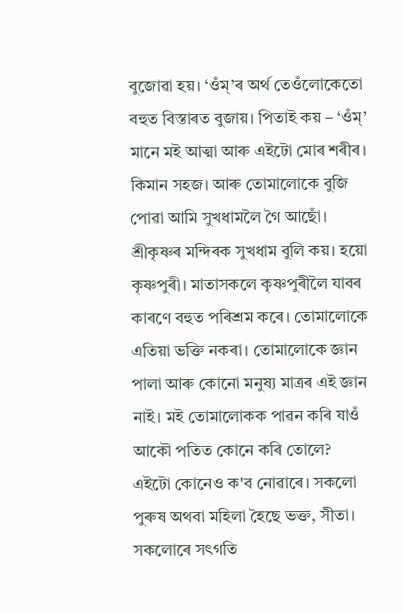বুজোৱা হয়। ‘ওঁম্’ৰ অৰ্থ তেওঁলোকেতো বহুত বিস্তাৰত বুজায়। পিতাই কয় – ‘ওঁম্’ মানে মই আত্মা আৰু এইটো মোৰ শৰীৰ। কিমান সহজ। আৰু তোমালোকে বুজি পোৱা আমি সুখধামলৈ গৈ আছোঁ। শ্ৰীকৃষ্ণৰ মন্দিৰক সুখধাম বুলি কয়। হয়ো কৃষ্ণপুৰী। মাতাসকলে কৃষ্ণপুৰীলৈ যাবৰ কাৰণে বহুত পৰিশ্ৰম কৰে। তোমালোকে এতিয়া ভক্তি নকৰা। তোমালোকে জ্ঞান পালা আৰু কোনো মনুষ্য মাত্ৰৰ এই জ্ঞান নাই। মই তোমালোকক পাৱন কৰি যাওঁ আকৌ পতিত কোনে কৰি তোলে? এইটো কোনেও ক'ব নোৱাৰে। সকলো পুৰুষ অথবা মহিলা হৈছে ভক্ত, সীতা। সকলোৰে সৎগতি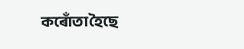কৰোঁতা হৈছে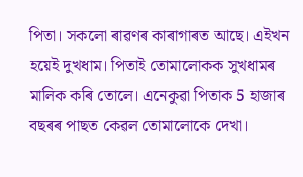পিতা। সকলো ৰাৱণৰ কাৰাগাৰত আছে। এইখন হয়েই দুখধাম। পিতাই তোমালোকক সুখধামৰ মালিক কৰি তোলে। এনেকুৱা পিতাক 5 হাজাৰ বছৰৰ পাছত কেৱল তোমালোকে দেখা।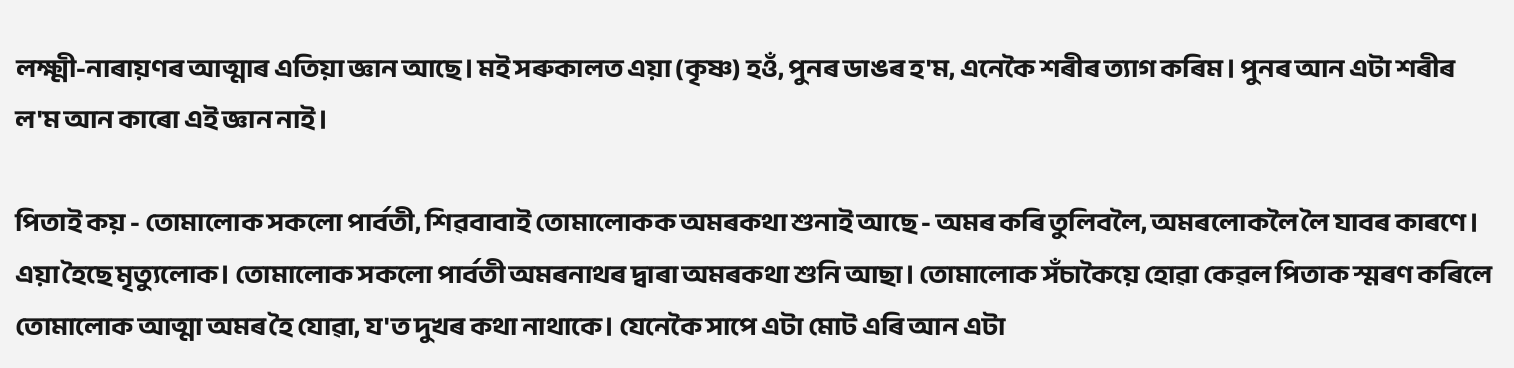লক্ষ্মী-নাৰায়ণৰ আত্মাৰ এতিয়া জ্ঞান আছে। মই সৰুকালত এয়া (কৃষ্ণ) হওঁ, পুনৰ ডাঙৰ হ'ম, এনেকৈ শৰীৰ ত্যাগ কৰিম। পুনৰ আন এটা শৰীৰ ল'ম আন কাৰো এই জ্ঞান নাই।

পিতাই কয় - তোমালোক সকলো পাৰ্বতী, শিৱবাবাই তোমালোকক অমৰকথা শুনাই আছে - অমৰ কৰি তুলিবলৈ, অমৰলোকলৈ লৈ যাবৰ কাৰণে। এয়া হৈছে মৃত্যুলোক। তোমালোক সকলো পাৰ্বতী অমৰনাথৰ দ্বাৰা অমৰকথা শুনি আছা। তোমালোক সঁচাকৈয়ে হোৱা কেৱল পিতাক স্মৰণ কৰিলে তোমালোক আত্মা অমৰ হৈ যোৱা, য'ত দুখৰ কথা নাথাকে। যেনেকৈ সাপে এটা মোট এৰি আন এটা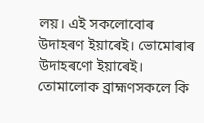লয়। এই সকলোবোৰ উদাহৰণ ইয়াৰেই। ভোমোৰাৰ উদাহৰণো ইয়াৰেই। তোমালোক ব্ৰাহ্মণসকলে কি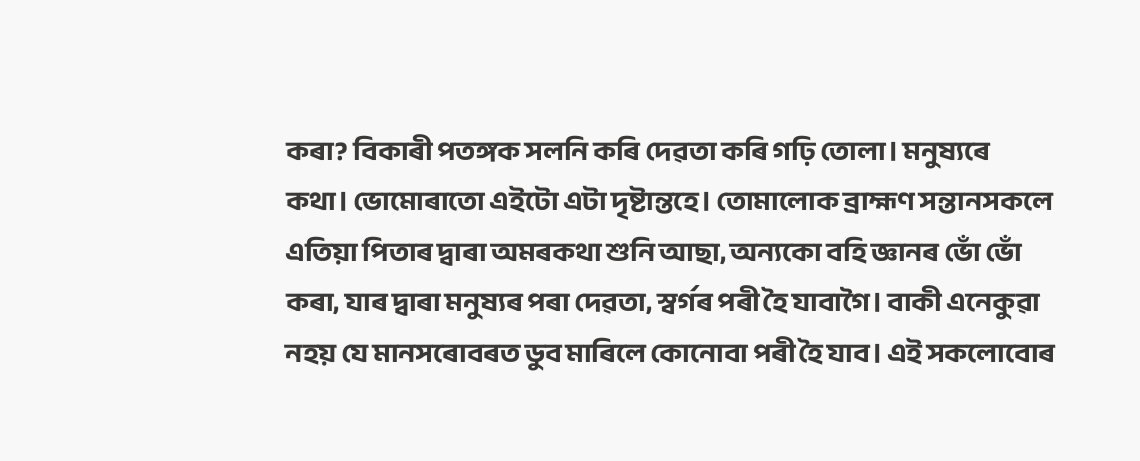কৰা? বিকাৰী পতঙ্গক সলনি কৰি দেৱতা কৰি গঢ়ি তোলা। মনুষ্যৰে কথা। ভোমোৰাতো এইটো এটা দৃষ্টান্তহে। তোমালোক ব্ৰাহ্মণ সন্তানসকলে এতিয়া পিতাৰ দ্বাৰা অমৰকথা শুনি আছা, অন্যকো বহি জ্ঞানৰ ভোঁ ভোঁ কৰা, যাৰ দ্বাৰা মনুষ্যৰ পৰা দেৱতা, স্বৰ্গৰ পৰী হৈ যাবাগৈ। বাকী এনেকুৱা নহয় যে মানসৰোবৰত ডুব মাৰিলে কোনোবা পৰী হৈ যাব। এই সকলোবোৰ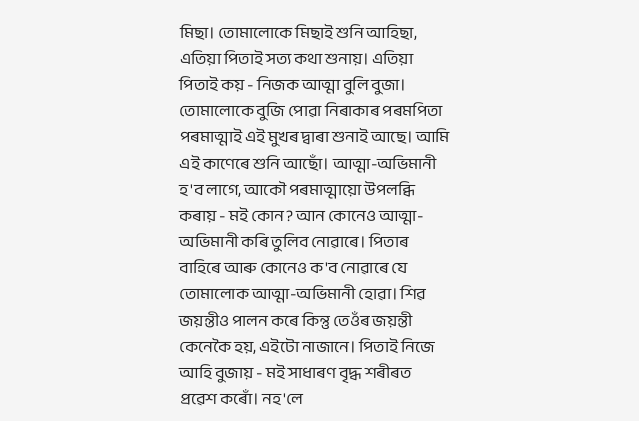মিছা। তোমালোকে মিছাই শুনি আহিছা, এতিয়া পিতাই সত্য কথা শুনায়। এতিয়া পিতাই কয় - নিজক আত্মা বুলি বুজা। তোমালোকে বুজি পোৱা নিৰাকাৰ পৰমপিতা পৰমাত্মাই এই মুখৰ দ্বাৰা শুনাই আছে। আমি এই কাণেৰে শুনি আছোঁ। আত্মা-অভিমানী হ'ব লাগে, আকৌ পৰমাত্মায়ো উপলব্ধি কৰায় - মই কোন? আন কোনেও আত্মা-অভিমানী কৰি তুলিব নোৱাৰে। পিতাৰ বাহিৰে আৰু কোনেও ক'ব নোৱাৰে যে তোমালোক আত্মা-অভিমানী হোৱা। শিৱ জয়ন্তীও পালন কৰে কিন্তু তেওঁৰ জয়ন্তী কেনেকৈ হয়, এইটো নাজানে। পিতাই নিজে আহি বুজায় - মই সাধাৰণ বৃদ্ধ শৰীৰত প্ৰৱেশ কৰোঁ। নহ'লে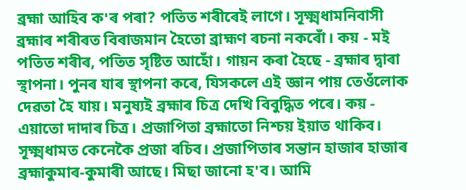ব্ৰহ্মা আহিব ক'ৰ পৰা? পতিত শৰীৰেই লাগে। সূক্ষ্মধামনিবাসী ব্ৰহ্মাৰ শৰীৰত বিৰাজমান হৈতো ব্ৰাহ্মণ ৰচনা নকৰোঁ। কয় - মই পতিত শৰীৰ, পতিত সৃষ্টিত আহোঁ। গায়ন কৰা হৈছে - ব্ৰহ্মাৰ দ্বাৰা স্থাপনা। পুনৰ যাৰ স্থাপনা কৰে, যিসকলে এই জ্ঞান পায় তেওঁলোক দেৱতা হৈ যায়। মনুষ্যই ব্ৰহ্মাৰ চিত্ৰ দেখি বিবুদ্ধিত পৰে। কয় - এয়াতো দাদাৰ চিত্ৰ। প্ৰজাপিতা ব্ৰহ্মাতো নিশ্চয় ইয়াত থাকিব। সূক্ষ্মধামত কেনেকৈ প্ৰজা ৰচিব। প্ৰজাপিতাৰ সন্তান হাজাৰ হাজাৰ ব্ৰহ্মাকুমাৰ-কুমাৰী আছে। মিছা জানো হ'ব। আমি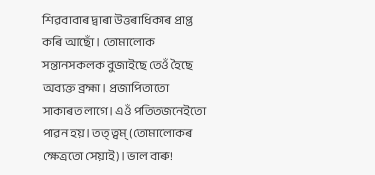শিৱবাবাৰ দ্বাৰা উত্তৰাধিকাৰ প্ৰাপ্ত কৰি আছোঁ। তোমালোক সন্তানসকলক বুজাইছে তেওঁ হৈছে অব্যক্ত ব্ৰহ্মা। প্ৰজাপিতাতো সাকাৰত লাগে। এওঁ পতিতজনেইতো পাৱন হয়। তত্ ত্বম্ (তোমালোকৰ ক্ষেত্ৰতো সেয়াই)। ভাল বাৰু!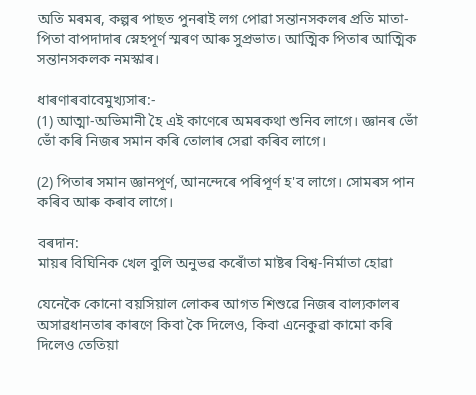অতি মৰমৰ, কল্পৰ পাছত পুনৰাই লগ পোৱা সন্তানসকলৰ প্ৰতি মাতা-পিতা বাপদাদাৰ স্নেহপূৰ্ণ স্মৰণ আৰু সুপ্ৰভাত। আত্মিক পিতাৰ আত্মিক সন্তানসকলক নমস্কাৰ।

ধাৰণাৰবাবেমুখ্যসাৰ:-
(1) আত্মা-অভিমানী হৈ এই কাণেৰে অমৰকথা শুনিব লাগে। জ্ঞানৰ ভোঁ ভোঁ কৰি নিজৰ সমান কৰি তোলাৰ সেৱা কৰিব লাগে।

(2) পিতাৰ সমান জ্ঞানপূৰ্ণ, আনন্দেৰে পৰিপূৰ্ণ হ'ব লাগে। সোমৰস পান কৰিব আৰু কৰাব লাগে।

বৰদান:
মায়ৰ বিঘিনিক খেল বুলি অনুভৱ কৰোঁতা মাষ্টৰ বিশ্ব-নিৰ্মাতা হোৱা

যেনেকৈ কোনো বয়সিয়াল লোকৰ আগত শিশুৱে নিজৰ বাল্যকালৰ অসাৱধানতাৰ কাৰণে কিবা কৈ দিলেও, কিবা এনেকুৱা কামো কৰি দিলেও তেতিয়া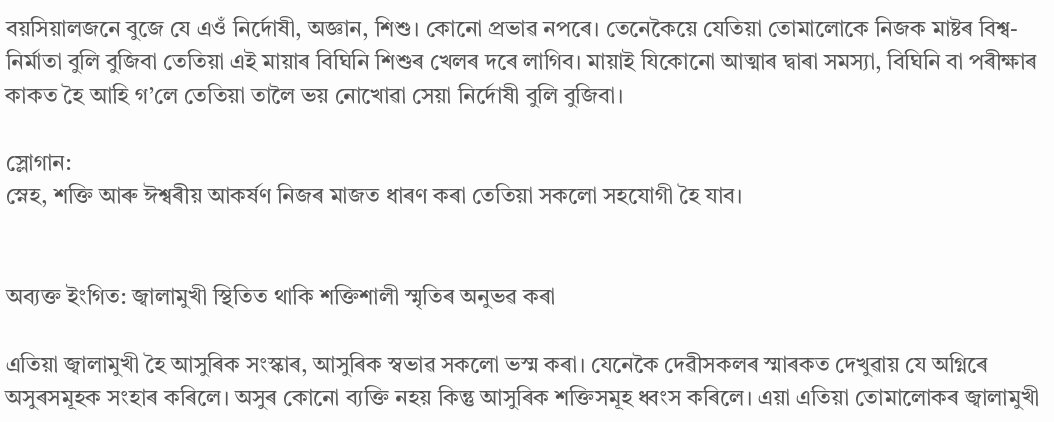বয়সিয়ালজনে বুজে যে এওঁ নিৰ্দোষী, অজ্ঞান, শিশু। কোনো প্ৰভাৱ নপৰে। তেনেকৈয়ে যেতিয়া তোমালোকে নিজক মাষ্টৰ বিশ্ব-নিৰ্মাতা বুলি বুজিবা তেতিয়া এই মায়াৰ বিঘিনি শিশুৰ খেলৰ দৰে লাগিব। মায়াই যিকোনো আত্মাৰ দ্বাৰা সমস্যা, বিঘিনি বা পৰীক্ষাৰ কাকত হৈ আহি গ’লে তেতিয়া তালৈ ভয় নোখোৱা সেয়া নিৰ্দোষী বুলি বুজিবা।

স্লোগান:
স্নেহ, শক্তি আৰু ঈশ্বৰীয় আকৰ্ষণ নিজৰ মাজত ধাৰণ কৰা তেতিয়া সকলো সহযোগী হৈ যাব।


অব্যক্ত ইংগিত: জ্বালামুখী স্থিতিত থাকি শক্তিশালী স্মৃতিৰ অনুভৱ কৰা

এতিয়া জ্বালামুখী হৈ আসুৰিক সংস্কাৰ, আসুৰিক স্বভাৱ সকলো ভস্ম কৰা। যেনেকৈ দেৱীসকলৰ স্মাৰকত দেখুৱায় যে অগ্নিৰে অসুৰসমূহক সংহাৰ কৰিলে। অসুৰ কোনো ব্যক্তি নহয় কিন্তু আসুৰিক শক্তিসমূহ ধ্বংস কৰিলে। এয়া এতিয়া তোমালোকৰ জ্বালামুখী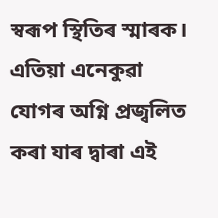স্বৰূপ স্থিতিৰ স্মাৰক। এতিয়া এনেকুৱা যোগৰ অগ্নি প্ৰজ্বলিত কৰা যাৰ দ্বাৰা এই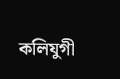কলিযুগী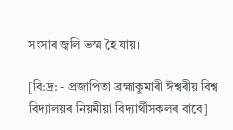সংসাৰ জ্বলি ভস্ম হৈ যায়।

[বি:দ্ৰ: - প্ৰজাপিতা ব্ৰহ্মাকুমাৰী ঈশ্বৰীয় বিশ্ব বিদ্যালয়ৰ নিয়মীয়া বিদ্যাৰ্থীসকলৰ বাবে]